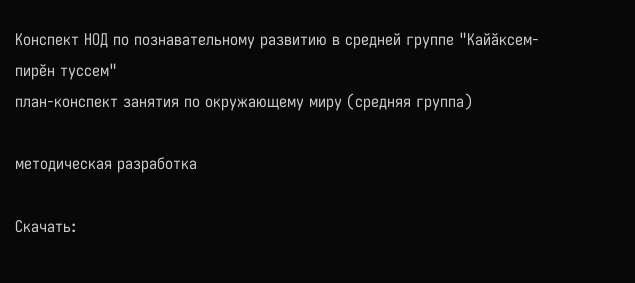Конспект НОД по познавательному развитию в средней группе "Кайăксем- пирĕн туссем"
план-конспект занятия по окружающему миру (средняя группа)

методическая разработка

Скачать: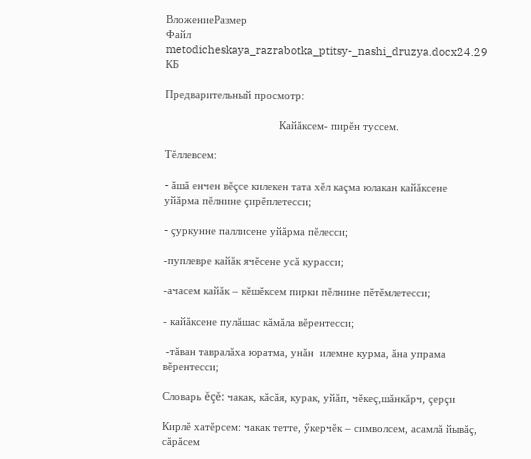ВложениеРазмер
Файл metodicheskaya_razrabotka_ptitsy-_nashi_druzya.docx24.29 КБ

Предварительный просмотр:

                                      Кайăксем- пирĕн туссем.

Тĕллевсем:

- ăшă енчен вĕçсе килекен тата хĕл каçма юлакан кайăксене  уйăрма пĕлнине çирĕплетесси;

- çуркунне паллисене уйăрма пĕлесси;

-пуплевре кайăк ячĕсене усă курасси;

-ачасем кайăк – кĕшĕксем пирки пĕлнине пĕтĕмлетесси;

- кайăксене пулăшас кăмăла вĕрентесси;

 -тăван тавралăха юратма, унăн  илемне курма, ăна упрама вĕрентесси;

Словарь ĕçĕ: чакак, кăсăя, курак, уйăп, чĕкеç,шăнкăрч, çерçи

Кирлĕ хатĕрсем: чакак тетте, ӳкерчĕк – символсем, асамлă йывăç, сăрăсем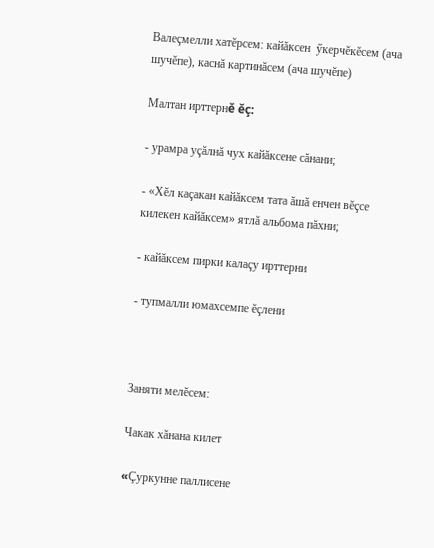Валеçмелли хатĕрсем: кайăксен  ӳкерчĕкĕсем (ача шучĕпе), каснă картинăсем (ача шучĕпе)

Малтан ирттернĕ ĕç:

- урамра уçăлнă чух кайăксене сăнани;

- «Хĕл каçакан кайăксем тата ăшă енчен вĕçсе килекен кайăксем» ятлă альбома пăхни;

- кайăксем пирки калаçу ирттерни

- тупмалли юмахсемпе ĕçлени



Заняти мелĕсем:

Чакак хăнана килет

«Çуркунне паллисене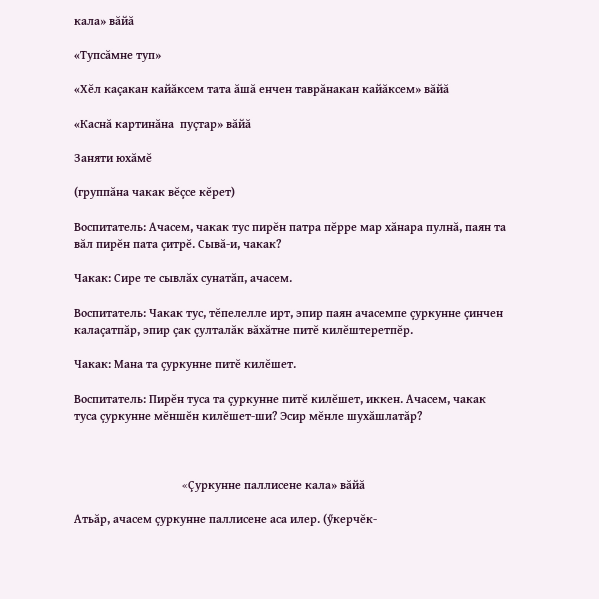кала» вăйă

«Тупсăмне туп»

«Хĕл каçакан кайăксем тата ăшă енчен таврăнакан кайăксем» вăйă

«Каснă картинăна  пуçтар» вăйă

Заняти юхăмĕ

(группăна чакак вĕçсе кĕрет)

Воспитатель: Ачасем, чакак тус пирĕн патра пĕрре мар хăнара пулнă, паян та  вăл пирĕн пата çитрĕ. Сывă-и, чакак?

Чакак: Сире те сывлăх сунатăп, ачасем.

Воспитатель: Чакак тус, тĕпелелле ирт, эпир паян ачасемпе çуркунне çинчен калаçатпăр, эпир çак çулталăк вăхăтне питĕ килĕштеретпĕр.

Чакак: Мана та çуркунне питĕ килĕшет.

Воспитатель: Пирĕн туса та çуркунне питĕ килĕшет, иккен. Ачасем, чакак туса çуркунне мĕншĕн килĕшет-ши? Эсир мĕнле шухăшлатăр?



                                    «Çуркунне паллисене кала» вăйă

Атьăр, ачасем çуркунне паллисене аса илер. (ӳкерчĕк-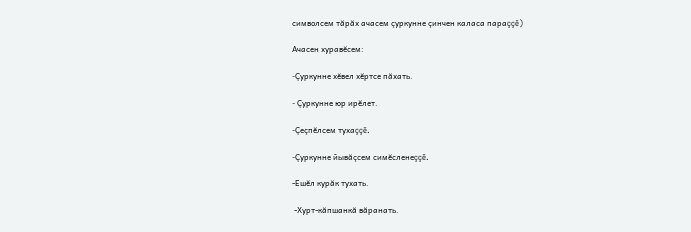символсем тăрăх ачасем çуркунне çинчен каласа параççĕ)

Ачасен хуравĕсем:

-Çуркунне хĕвел хĕртсе пăхать.

- Çуркунне юр ирĕлет.

-Çеçпĕлсем тухаççĕ.

-Çуркунне йывăçсем симĕсленеççĕ.

-Ешĕл курăк тухать.

 -Хурт-кăпшанкă вăранать.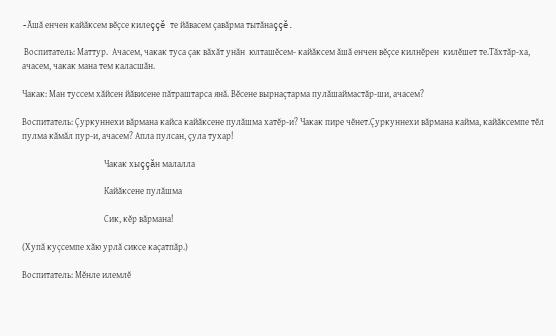-Ăшă енчен кайăксем вĕçсе килеççĕ те йăвасем çавăрма тытăнаççĕ.

 Воспитатель: Маттур.  Ачасем, чакак туса çак вăхăт унăн  юлташĕсем- кайăксем ăшă енчен вĕçсе килнĕрен  килĕшет те.Тăхтăр-ха, ачасем, чакак мана тем каласшăн.

Чакак: Ман туссем хăйсен йăвисене пăтраштарса янă. Вĕсене вырнаçтарма пулăшаймастăр-ши, ачасем?

Воспитатель: Çуркуннехи вăрмана кайса кайăксене пулăшма хатĕр-и? Чакак пире чĕнет.Çуркуннехи вăрмана кайма, кайăксемпе тĕл пулма кăмăл пур-и, ачасем? Апла пулсан, çула тухар!

                                         Чакак хыççăн малалла

                                         Кайăксене пулăшма

                                         Сик, кĕр вăрмана!

(Хупă куçсемпе хăю урлă сиксе каçатпăр.)

Воспитатель: Мĕнле илемлĕ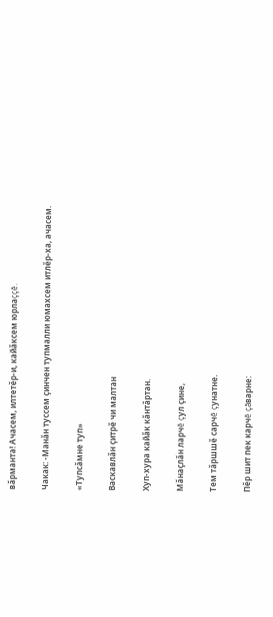вăрманта! Ачасем, илтетĕр-и, кайăксем юрлаççĕ.

Чакак: -Манăн туссем çинчен тупмалли юмахсем итлĕр-ха, ачасем.

«Тупсăмне туп»

Васкавлăн çитрĕ чи малтан

Хуп-хура кайăк кăнтăртан.

Мăнаçлăн ларчĕ çул çине,

Тем тăршшĕ сарчĕ çунатне.

Пĕр шит пек карчĕ çăварне: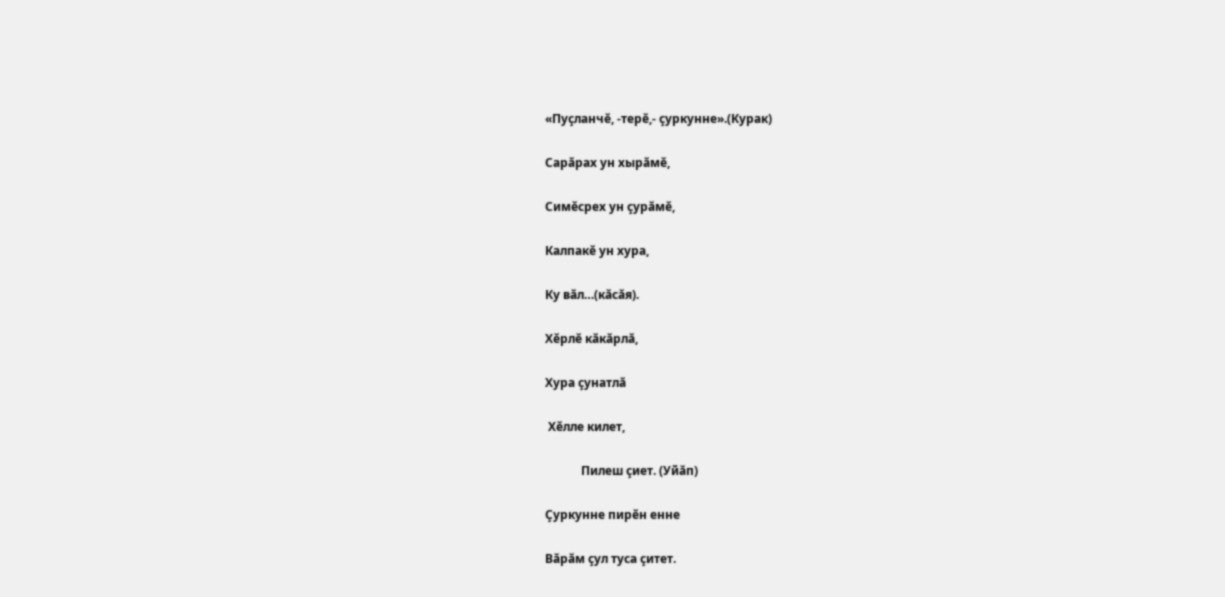«Пуçланчĕ, -терĕ,- çуркунне».(Курак)

Сарăрах ун хырăмĕ,

Симĕсрех ун çурăмĕ,

Калпакĕ ун хура,

Ку вăл…(кăсăя).

Хĕрлĕ кăкăрлă,

Хура çунатлă

 Хĕлле килет,

            Пилеш çиет. (Уйăп)

Çуркунне пирĕн енне

Вăрăм çул туса çитет.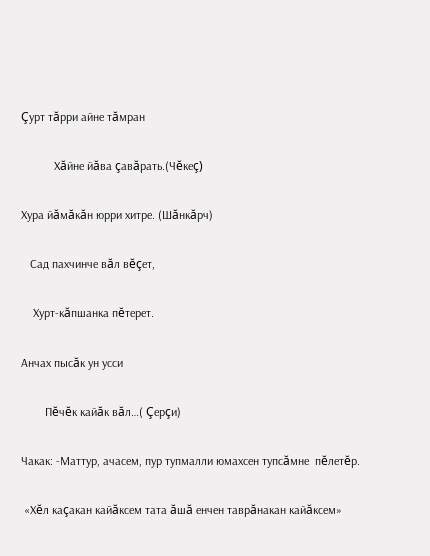Çурт тăрри айне тăмран

           Хăйне йăва çавăрать.(Чĕкеç)

Хура йăмăкăн юрри хитре. (Шăнкăрч)

   Сад пахчинче вăл вĕçет,

    Хурт-кăпшанка пĕтерет.

Анчах пысăк ун усси

        Пĕчĕк кайăк вăл…( Çерçи)

Чакак: -Маттур, ачасем, пур тупмалли юмахсен тупсăмне  пĕлетĕр.

 «Хĕл каçакан кайăксем тата ăшă енчен таврăнакан кайăксем»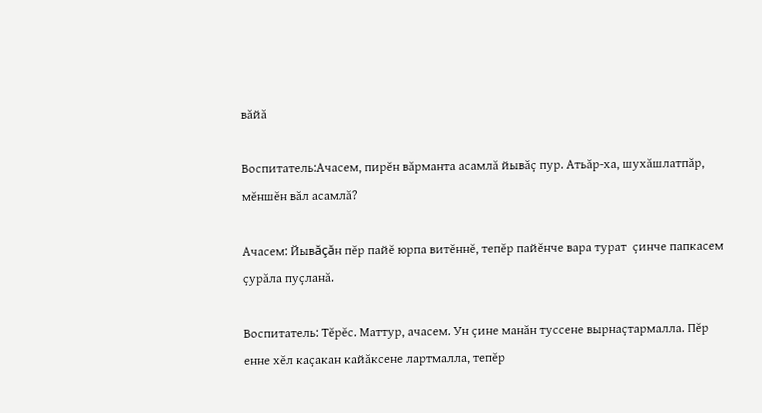вăйă

Воспитатель:Ачасем, пирĕн вăрманта асамлă йывăç пур. Атьăр-ха, шухăшлатпăр, мĕншĕн вăл асамлă?

Ачасем: Йывăçăн пĕр пайĕ юрпа витĕннĕ, тепĕр пайĕнче вара турат  çинче папкасем çурăла пуçланă.

Воспитатель: Тĕрĕс. Маттур, ачасем. Ун çине манăн туссене вырнаçтармалла. Пĕр енне хĕл каçакан кайăксене лартмалла, тепĕр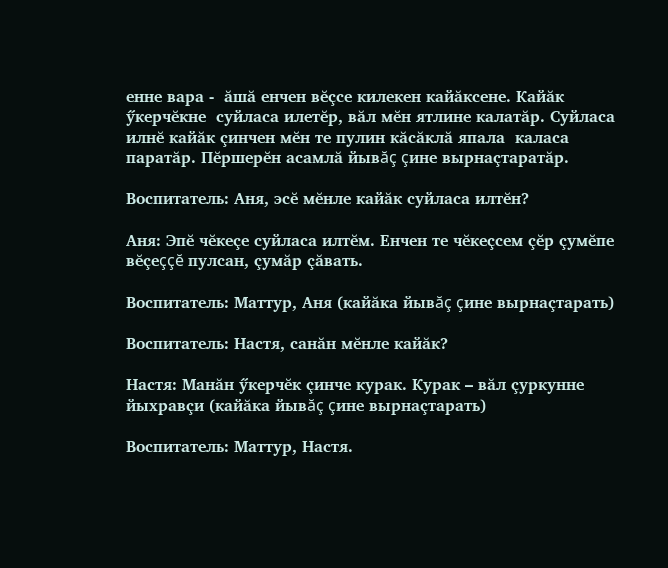енне вара -  ăшă енчен вĕçсе килекен кайăксене. Кайăк  ӳкерчĕкне  суйласа илетĕр, вăл мĕн ятлине калатăр. Суйласа илнĕ кайăк çинчен мĕн те пулин кăсăклă япала  каласа паратăр. Пĕршерĕн асамлă йывăç çине вырнаçтаратăр.

Воспитатель: Аня, эсĕ мĕнле кайăк суйласа илтĕн?

Аня: Эпĕ чĕкеçе суйласа илтĕм. Енчен те чĕкеçсем çĕр çумĕпе вĕçеççĕ пулсан, çумăр çăвать.

Воспитатель: Маттур, Аня (кайăка йывăç çине вырнаçтарать)

Воспитатель: Настя, санăн мĕнле кайăк?

Настя: Манăн ӳкерчĕк çинче курак. Курак – вăл çуркунне йыхравçи (кайăка йывăç çине вырнаçтарать)

Воспитатель: Маттур, Настя.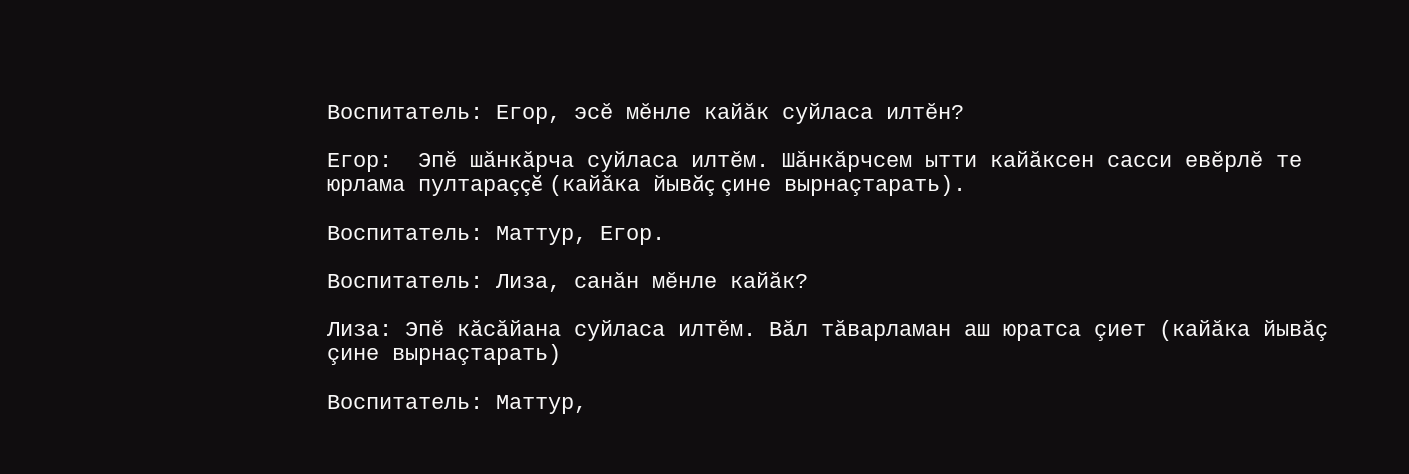Воспитатель: Егор, эсĕ мĕнле кайăк суйласа илтĕн?

Егор:  Эпĕ шăнкăрча суйласа илтĕм. Шăнкăрчсем ытти кайăксен сасси евĕрлĕ те юрлама пултараççĕ (кайăка йывăç çине вырнаçтарать).

Воспитатель: Маттур, Егор.

Воспитатель: Лиза, санăн мĕнле кайăк?

Лиза: Эпĕ кăсăйана суйласа илтĕм. Вăл тăварламан аш юратса çиет (кайăка йывăç çине вырнаçтарать)

Воспитатель: Маттур,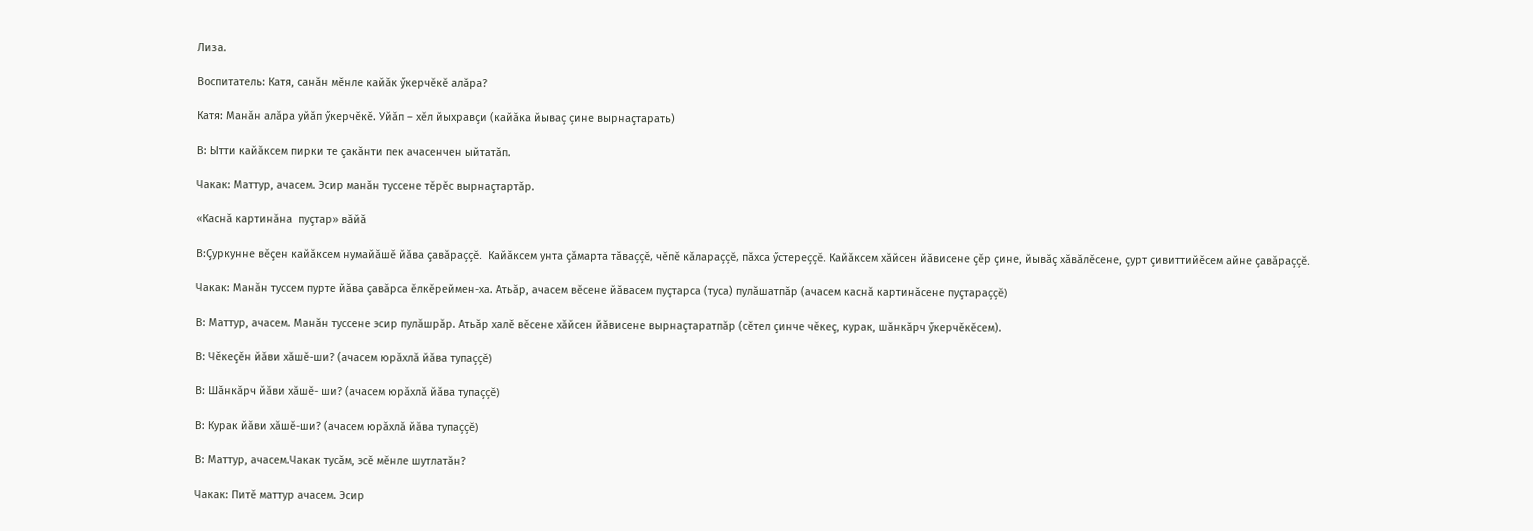Лиза.

Воспитатель: Катя, санăн мĕнле кайăк ӳкерчĕкĕ алăра?

Катя: Манăн алăра уйăп ӳкерчĕкĕ. Уйăп – хĕл йыхравçи (кайăка йываç çине вырнаçтарать)

В: Ытти кайăксем пирки те çакăнти пек ачасенчен ыйтатăп.

Чакак: Маттур, ачасем. Эсир манăн туссене тĕрĕс вырнаçтартăр.

«Каснă картинăна  пуçтар» вăйă

В:Çуркунне вĕçен кайăксем нумайăшĕ йăва çавăраççĕ.  Кайăксем унта çăмарта тăваççĕ, чĕпĕ кăлараççĕ, пăхса ӳстереççĕ. Кайăксем хăйсен йăвисене çĕр çине, йывăç хăвăлĕсене, çурт çивиттийĕсем айне çавăраççĕ.

Чакак: Манăн туссем пурте йăва çавăрса ĕлкĕреймен-ха. Атьăр, ачасем вĕсене йăвасем пуçтарса (туса) пулăшатпăр (ачасем каснă картинăсене пуçтараççĕ)

В: Маттур, ачасем. Манăн туссене эсир пулăшрăр. Атьăр халĕ вĕсене хăйсен йăвисене вырнаçтаратпăр (сĕтел çинче чĕкеç, курак, шăнкăрч ӳкерчĕкĕсем).

В: Чĕкеçĕн йăви хăшĕ-ши? (ачасем юрăхлă йăва тупаççĕ)

В: Шăнкăрч йăви хăшĕ- ши? (ачасем юрăхлă йăва тупаççĕ)

В: Курак йăви хăшĕ-ши? (ачасем юрăхлă йăва тупаççĕ)

В: Маттур, ачасем.Чакак тусăм, эсĕ мĕнле шутлатăн?

Чакак: Питĕ маттур ачасем. Эсир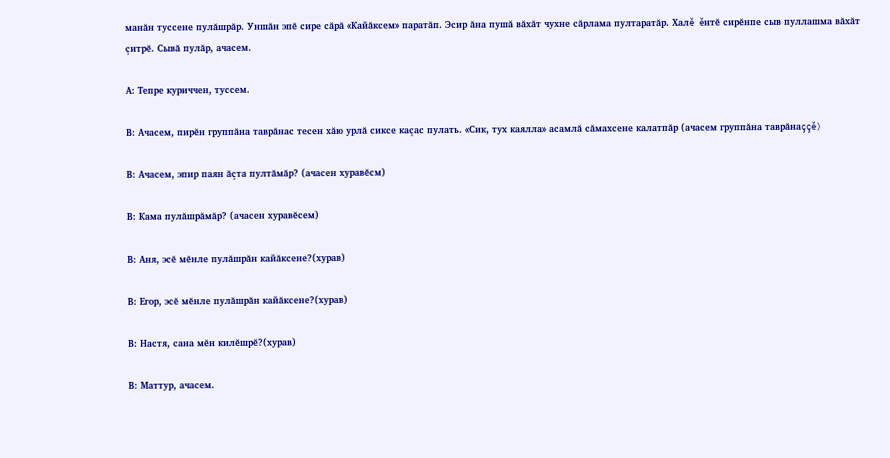манăн туссене пулăшрăр. Уншăн эпĕ сире сăрă «Кайăксем» паратăп. Эсир ăна пушă вăхăт чухне сăрлама пултаратăр. Халĕ ĕнтĕ сирĕнпе сыв пуллашма вăхăт çитрĕ. Сывă пулăр, ачасем.

А: Тепре куриччен, туссем.

В: Ачасем, пирĕн группăна таврăнас тесен хăю урлă сиксе каçас пулать. «Сик, тух каялла» асамлă сăмахсене калатпăр (ачасем группăна таврăнаççĕ)

В: Ачасем, эпир паян ăçта пултăмăр? (ачасен хуравĕсм)

В: Кама пулăшрăмăр? (ачасен хуравĕсем)

В: Аня, эсĕ мĕнле пулăшрăн кайăксене?(хурав)

В: Егор, эсĕ мĕнле пулăшрăн кайăксене?(хурав)

В: Настя, сана мĕн килĕшрĕ?(хурав)

В: Маттур, ачасем.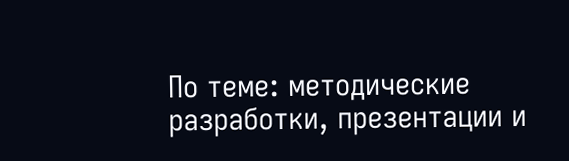По теме: методические разработки, презентации и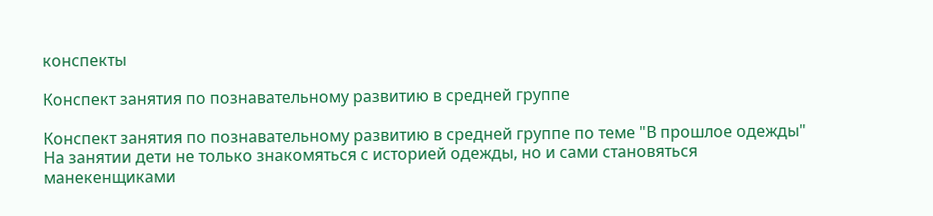конспекты

Конспект занятия по познавательному развитию в средней группе

Конспект занятия по познавательному развитию в средней группе по теме "В прошлое одежды" На занятии дети не только знакомяться с историей одежды, но и сами становяться манекенщиками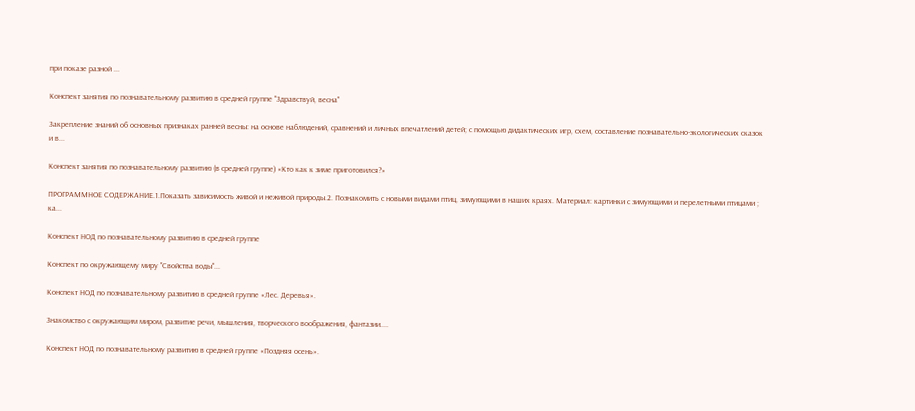при показе разной ...

Конспект занятия по познавательному развитию в средней группе "Здравствуй, весна"

Закрепление знаний об основных признаках ранней весны: на основе наблюдений, сравнений и личных впечатлений детей; с помощью дидактических игр, схем, составление познавательно-экологических сказок и в...

Конспект занятия по познавательному развитию (в средней группе) «Кто как к зиме приготовился?»

ПРОГРАММНОЕ СОДЕРЖАНИЕ.1.Показать зависимость живой и неживой природы.2. Познакомить с новыми видами птиц, зимующими в наших краях. Материал: картинки с зимующими и перелетными птицами ;  ка...

Конспект НОД по познавательному развитию в средней группе

Конспект по окружающему миру "Свойства воды"...

Конспект НОД по познавательному развитию в средней группе «Лес. Деревья».

Знакомство с окружающим миром, развитие речи, мышления, творческого воображения, фантазии....

Конспект НОД по познавательному развитию в средней группе «Поздняя осень».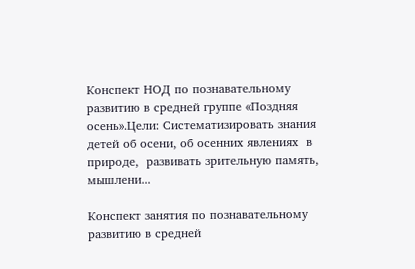Конспект НОД по познавательному развитию в средней группе «Поздняя осень».Цели: Систематизировать знания детей об осени, об осенних явлениях  в природе,  развивать зрительную память, мышлени...

Конспект занятия по познавательному развитию в средней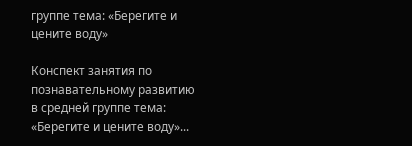группе тема: «Берегите и цените воду»

Конспект занятия по познавательному развитию в средней группе тема: «Берегите и цените воду»...